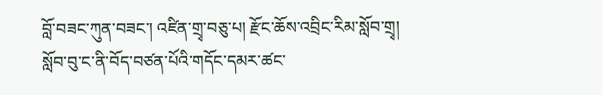བློ་བཟང་ཀུན་བཟང་། འཛིན་གྲྭ་བཅུ་པ། རྫོང་ཆོས་འབྲིང་རིམ་སློབ་གྲྭ།
སློབ་བུ་ང་ནི་བོད་བཙན་པོའི་གདོང་དམར་ཚང་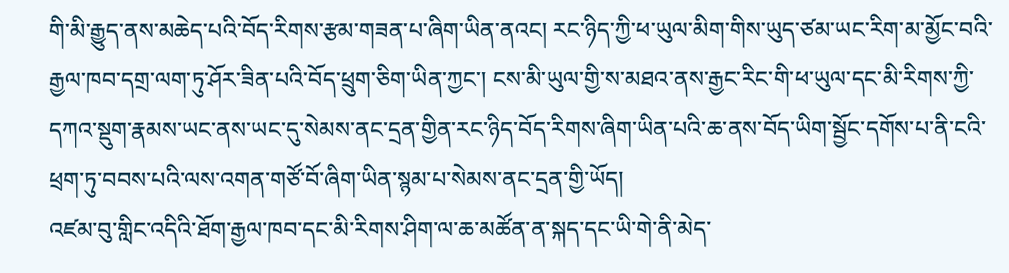གི་མི་རྒྱུད་ནས་མཆེད་པའི་བོད་རིགས་རྩམ་གཟན་པ་ཞིག་ཡིན་ནའང། རང་ཉིད་ཀྱི་ཕ་ཡུལ་མིག་གིས་ཡུད་ཙམ་ཡང་རིག་མ་མྱོང་བའི་རྒྱལ་ཁབ་དགྲ་ལག་ཏུ་ཤོར་ཟིན་པའི་བོད་ཕྲུག་ཅིག་ཡིན་ཀྱང་། ངས་མི་ཡུལ་གྱི་ས་མཐའ་ནས་རྒྱང་རིང་གི་ཕ་ཡུལ་དང་མི་རིགས་ཀྱི་དཀའ་སྡུག་རྣམས་ཡང་ནས་ཡང་དུ་སེམས་ནང་དྲན་གྱིན་རང་ཉིད་བོད་རིགས་ཞིག་ཡིན་པའི་ཆ་ནས་བོད་ཡིག་སྦྱོང་དགོས་པ་ནི་ངའི་ཕྲག་ཏུ་བབས་པའི་ལས་འགན་གཙོ་བོ་ཞིག་ཡིན་སྙམ་པ་སེམས་ནང་དྲན་གྱི་ཡོད།
འཛམ་བུ་གླིང་འདིའི་ཐོག་རྒྱལ་ཁབ་དང་མི་རིགས་ཤིག་ལ་ཆ་མཚོན་ན་སྐད་དང་ཡི་གེ་ནི་མེད་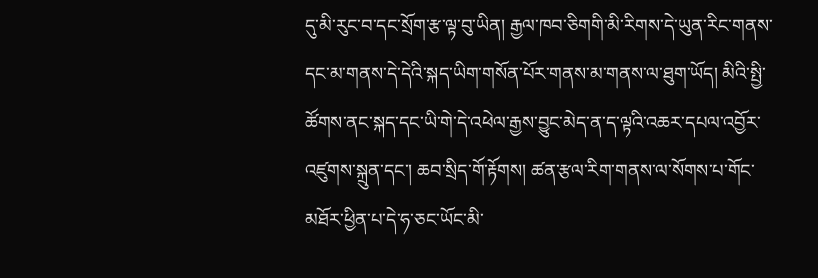དུ་མི་རུང་བ་དང་སྲོག་རྩ་ལྟ་བུ་ཡིན། རྒྱལ་ཁབ་ཅིགགི་མི་རིགས་དེ་ཡུན་རིང་གནས་དང་མ་གནས་དེ་དེའི་སྐད་ཡིག་གསོན་པོར་གནས་མ་གནས་ལ་ཐུག་ཡོད། མིའི་སྤྱི་ཚོགས་ནང་སྐད་དང་ཡི་གེ་དེ་འཕེལ་རྒྱས་བྱུང་མེད་ན་ད་ལྟའི་འཆར་དཔལ་འབྱོར་འཛུགས་སྐྲུན་དང་། ཆབ་སྲིད་གོ་རྟོགས། ཚན་རྩལ་རིག་གནས་ལ་སོགས་པ་གོང་མཐོར་ཕྱིན་པ་དེ་ཧ་ཅང་ཡོང་མི་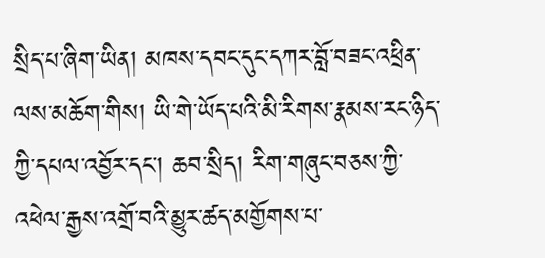སྲིད་པ་ཞིག་ཡིན། མཁས་དབང་དུང་དཀར་བློ་བཟང་འཕྲིན་ལས་མཆོག་གིས། ཡི་གེ་ཡོད་པའི་མི་རིགས་རྣམས་རང་ཉིད་ཀྱི་དཔལ་འབྱོར་དང་། ཆབ་སྲིད། རིག་གཞུང་བཅས་ཀྱི་འཕེལ་རྒྱས་འགྲོ་བའི་མྱུར་ཚད་མགྱོགས་པ་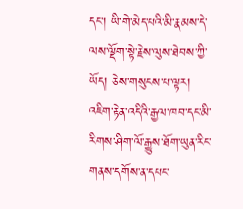དང་། ཡི་གེ་མེད་པའི་མི་རྣམས་དེ་ལས་ལྡོག་སྟེ་རྗེས་ལུས་ཐེབས་ཀྱི་ཡོད། ཅེས་གསུངས་པ་ལྟར། འཇིག་རྟེན་འདིའི་རྒྱལ་ཁབ་དང་མི་རིགས་ཤིག་ལོ་རྒྱུས་ཐོག་ཡུན་རིང་གནས་དགོས་ན་དཔང་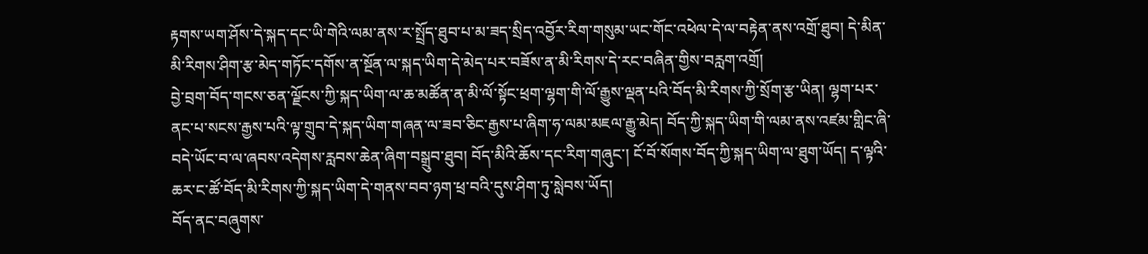རྟགས་ཡག་ཤོས་དེ་སྐད་དང་ཡི་གེའི་ལམ་ནས་ར་སྤྲོད་ཐུབ་པ་མ་ཟད་སྲིད་འབྱོར་རིག་གསུམ་ཡང་གོང་འཕེལ་དེ་ལ་བརྟེན་ནས་འགྲོ་ཐུབ། དེ་མིན་མི་རིགས་ཤིག་རྩ་མེད་གཏོང་དགོས་ན་སྔོན་ལ་སྐད་ཡིག་དེ་མེད་པར་བཟོས་ན་མི་རིགས་དེ་རང་བཞིན་གྱིས་བརླག་འགྲོ།
བྱེ་བྲག་བོད་གངས་ཅན་ལྗོངས་ཀྱི་སྐད་ཡིག་ལ་ཆ་མཚོན་ན་མི་ལོ་སྟོང་ཕྲག་ལྷག་གི་ལོ་རྒྱུས་ལྡན་པའི་བོད་མི་རིགས་ཀྱི་སྲོག་རྩ་ཡིན། ལྷག་པར་ནང་པ་སངས་རྒྱས་པའི་ལྟ་གྲུབ་དེ་སྐད་ཡིག་གཞན་ལ་ཟབ་ཅིང་རྒྱས་པ་ཞིག་ཧ་ལམ་མཇལ་རྒྱུ་མེད། བོད་ཀྱི་སྐད་ཡིག་གི་ལམ་ནས་འཛམ་གླིང་ཞི་བདེ་ཡོང་བ་ལ་ཞབས་འདེགས་རླབས་ཆེན་ཞིག་བསྒྲུབ་ཐུབ། བོད་མིའི་ཆོས་དང་རིག་གཞུང་། ངོ་བོ་སོགས་བོད་ཀྱི་སྐད་ཡིག་ལ་ཐུག་ཡོད། ད་ལྟའི་ཆར་ང་ཚོ་བོད་མི་རིགས་ཀྱི་སྐད་ཡིག་དེ་གནས་བབ་ཉག་ཕྲ་བའི་དུས་ཤིག་ཏུ་སླེབས་ཡོད།
བོད་ནང་བཞུགས་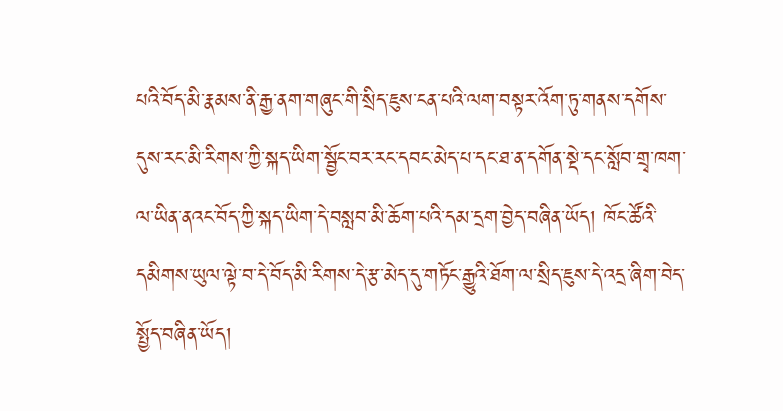པའི་བོད་མི་རྣམས་ནི་རྒྱ་ནག་གཞུང་གི་སྲིད་ཇུས་ངན་པའི་ལག་བསྟར་འོག་ཏུ་གནས་དགོས་དུས་རང་མི་རིགས་ཀྱི་སྐད་ཡིག་སྦྱོང་བར་རང་དབང་མེད་པ་དང་ཐ་ན་དགོན་སྡེ་དང་སློབ་གྲྭ་ཁག་ལ་ཡིན་ནའང་བོད་ཀྱི་སྐད་ཡིག་དེ་བསླབ་མི་ཆོག་པའི་དམ་དྲག་བྱེད་བཞིན་ཡོད། ཁོང་ཚོའི་དམིགས་ཡུལ་ལྟེ་བ་དེ་བོད་མི་རིགས་དེ་རྩ་མེད་དུ་གཏོང་རྒྱུའི་ཐོག་ལ་སྲིད་ཇུས་དེ་འདྲ་ཞིག་བེད་སྤྱོད་བཞིན་ཡོད།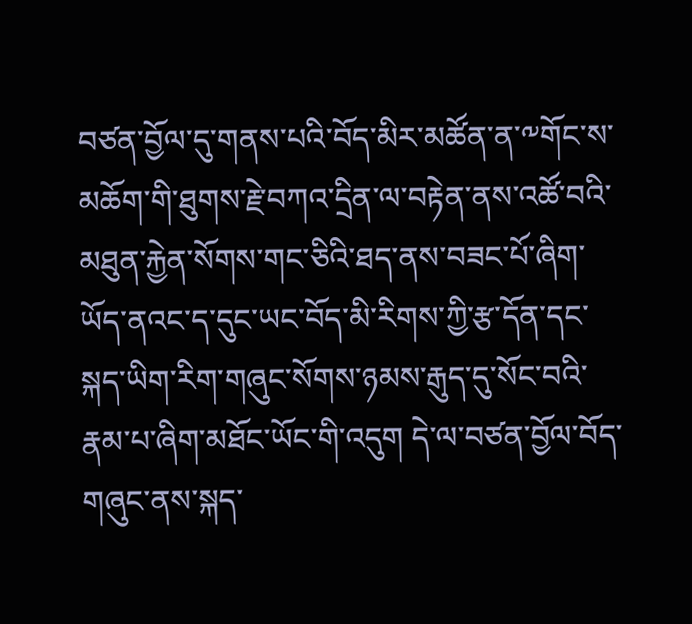བཙན་བྱོལ་དུ་གནས་པའི་བོད་མིར་མཚོན་ན་༸གོང་ས་མཆོག་གི་ཐུགས་རྗེ་བཀའ་དྲིན་ལ་བརྟེན་ནས་འཚོ་བའི་མཐུན་རྐྱེན་སོགས་གང་ཅིའི་ཐད་ནས་བཟང་པོ་ཞིག་ཡོད་ནའང་ད་དུང་ཡང་བོད་མི་རིགས་ཀྱི་རྩ་དོན་དང་སྐད་ཡིག་རིག་གཞུང་སོགས་ཉམས་རྒུད་དུ་སོང་བའི་རྣམ་པ་ཞིག་མཐོང་ཡོང་གི་འདུག དེ་ལ་བཙན་བྱོལ་བོད་གཞུང་ནས་སྐད་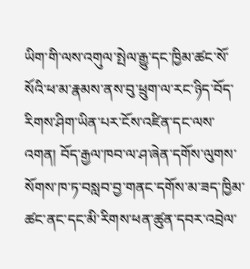ཡིག་གི་ལས་འགུལ་སྤེལ་རྒྱུ་དང་ཁྱིམ་ཚང་སོ་སོའི་ཕ་མ་རྣམས་ནས་བུ་ཕྲུག་ལ་རང་ཉིད་བོད་རིགས་ཤིག་ཡིན་པར་ངོས་འཛིན་དང་ལས་འགན། བོད་རྒྱལ་ཁབ་ལ་ཤ་ཞེན་དགོས་ལུགས་སོགས་ཁ་ཏ་བསླབ་བྱ་གནང་དགོས་མ་ཟད་ཁྱིམ་ཚང་ནང་དང་མི་རིགས་ཕན་ཚུན་དབར་འབྲེལ་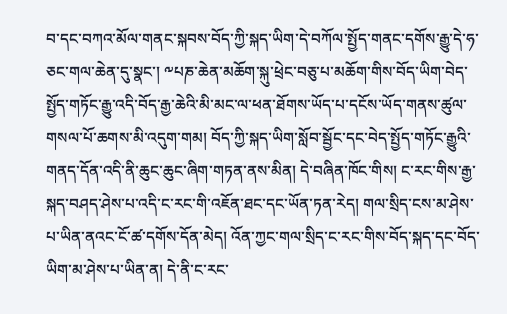བ་དང་བཀའ་མོལ་གནང་སྐབས་བོད་ཀྱི་སྐད་ཡིག་དེ་བཀོལ་སྤྱོད་གནང་དགོས་རྒྱུ་དེ་ཧ་ཅང་གལ་ཆེན་དུ་སྣང་། ༸པཎ་ཆེན་མཆོག་སྐུ་ཕྲེང་བཅུ་པ་མཆོག་གིས་བོད་ཡིག་བེད་སྤྱོད་གཏོང་རྒྱུ་འདི་བོད་རྒྱ་ཆེའི་མི་མང་ལ་ཕན་ཐོགས་ཡོད་པ་དངོས་ཡོད་གནས་ཚུལ་གསལ་པོ་ཆགས་མི་འདུག་གམ། བོད་ཀྱི་སྐད་ཡིག་སློབ་སྦྱོང་དང་བེད་སྤྱོད་གཏོང་རྒྱུའི་གནད་དོན་འདི་ནི་ཆུང་ཆུང་ཞིག་གཏན་ནས་མིན། དེ་བཞིན་ཁོང་གིས། ང་རང་གིས་རྒྱ་སྐད་བཤད་ཤེས་པ་འདི་ང་རང་གི་འཇོན་ཐང་དང་ཡོན་ཏན་རེད། གལ་སྲིད་ངས་མ་ཤེས་པ་ཡིན་ནའང་ངོ་ཚ་དགོས་དོན་མེད། འོན་ཀྱང་གལ་སྲིད་ང་རང་གིས་བོད་སྐད་དང་བོད་ཡིག་མ་ཤེས་པ་ཡིན་ན། དེ་ནི་ང་རང་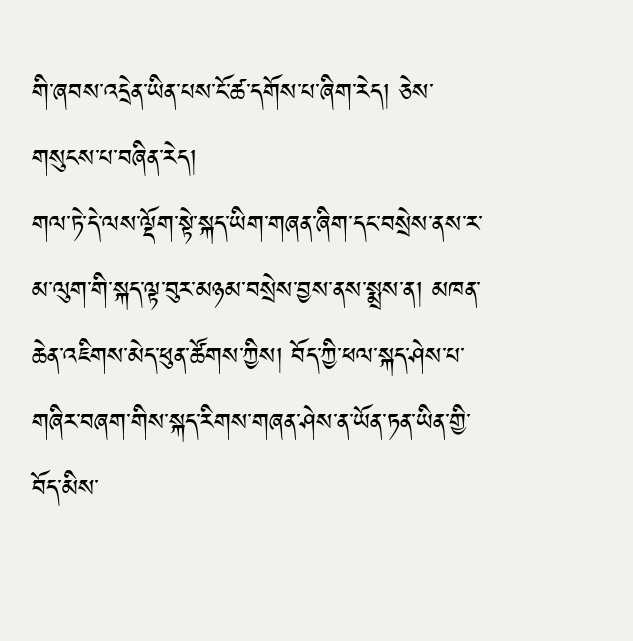གི་ཞབས་འདྲེན་ཡིན་པས་ངོ་ཚ་དགོས་པ་ཞིག་རེད། ཅེས་གསུངས་པ་བཞིན་རེད།
གལ་ཏེ་དེ་ལས་ལྡོག་སྟེ་སྐད་ཡིག་གཞན་ཞིག་དང་བསྲེས་ནས་ར་མ་ལུག་གི་སྐད་ལྟ་བུར་མཉམ་བསྲེས་བྱས་ནས་སྨྲས་ན། མཁན་ཆེན་འཇིགས་མེད་ཕུན་ཚོགས་ཀྱིས། བོད་ཀྱི་ཕལ་སྐད་ཤེས་པ་གཞིར་བཞག་གིས་སྐད་རིགས་གཞན་ཤེས་ན་ཡོན་ཏན་ཡིན་གྱི་བོད་མིས་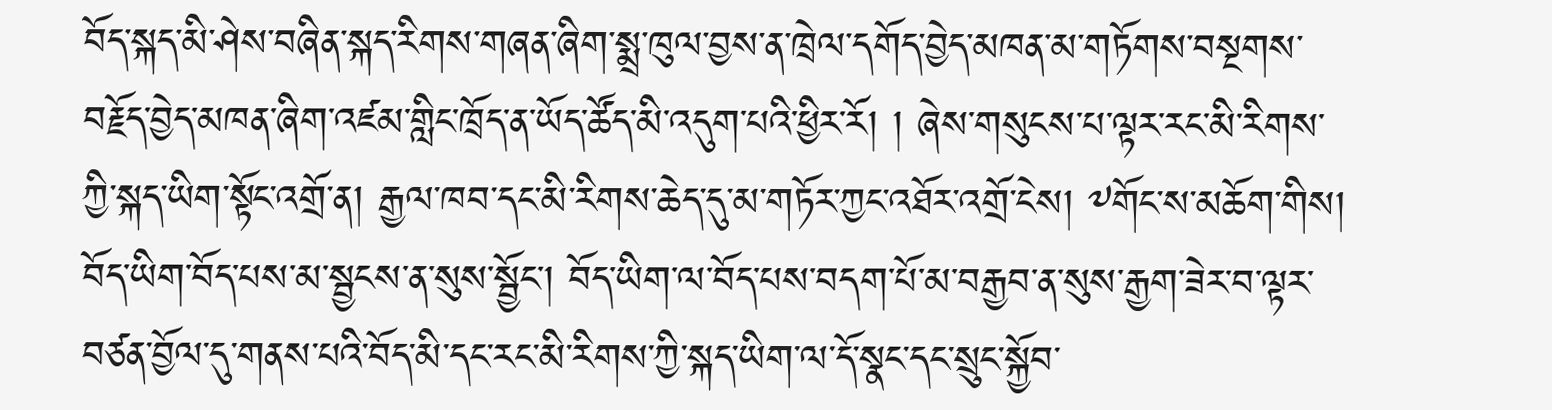བོད་སྐད་མི་ཤེས་བཞིན་སྐད་རིགས་གཞན་ཞིག་སྨྲ་ཁུལ་བྱས་ན་ཁྲེལ་དགོད་བྱེད་མཁན་མ་གཏོགས་བསྔགས་བརྗོད་བྱེད་མཁན་ཞིག་འཛམ་གླིང་ཁྲོད་ན་ཡོད་ཚོད་མི་འདུག་པའི་ཕྱིར་རོ། ། ཞེས་གསུངས་པ་ལྟར་རང་མི་རིགས་ཀྱི་སྐད་ཡིག་སྟོང་འགྲོ་ན། རྒྱལ་ཁབ་དང་མི་རིགས་ཆེད་དུ་མ་གཏོར་ཀྱང་འཐོར་འགྲོ་ངེས། ༸གོང་ས་མཆོག་གིས། བོད་ཡིག་བོད་པས་མ་སྦྱངས་ན་སུས་སྦྱོང་། བོད་ཡིག་ལ་བོད་པས་བདག་པོ་མ་བརྒྱབ་ན་སུས་རྒྱག་ཟེར་བ་ལྟར་བཙན་བྱོལ་དུ་གནས་པའི་བོད་མི་དང་རང་མི་རིགས་ཀྱི་སྐད་ཡིག་ལ་དོ་སྣང་དང་སྲུང་སྐྱོབ་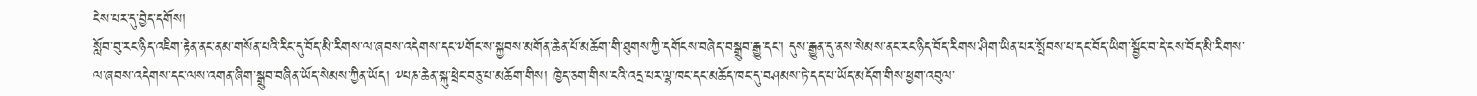ངེས་པར་དུ་བྱེད་དགོས།
སློབ་བུ་རང་ཉིད་འཇིག་རྟེན་ནང་ནམ་གསོན་པའི་རིང་དུ་བོད་མི་རིགས་ལ་ཞབས་འདེགས་དང་༸གོང་ས་སྐྱབས་མགོན་ཆེན་པོ་མཆོག་གི་ཐུགས་ཀྱི་དགོངས་བཞེད་བསྒྲུབ་རྒྱུ་དང་། དུས་རྒྱུན་དུ་ནས་སེམས་ནང་རང་ཉིད་བོད་རིགས་ཤིག་ཡིན་པར་སྤོབས་པ་དང་བོད་ཡིག་སྦྱོང་བ་དེ་ངས་བོད་མི་རིགས་ལ་ཞབས་འདེགས་དང་ལས་འགན་ཞིག་སྒྲུབ་བཞིན་ཡོད་སེམས་ཀྱིན་ཡོད། ༸པཎ་ཆེན་སྐུ་ཕྲེང་བཅུ་པ་མཆོག་གིས། ཁྱེད་ཅག་གིས་ངའི་འདྲ་པར་ལྷ་ཁང་དང་མཆོད་ཁང་དུ་བཤམས་ཏེ་དད་པ་ཡོད་མདོག་གིས་ཕྱག་འབུལ་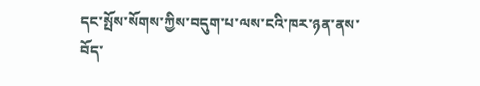དང་སྤོས་སོགས་ཀྱིས་བདུག་པ་ལས་ངའི་ཁར་ཉན་ནས་བོད་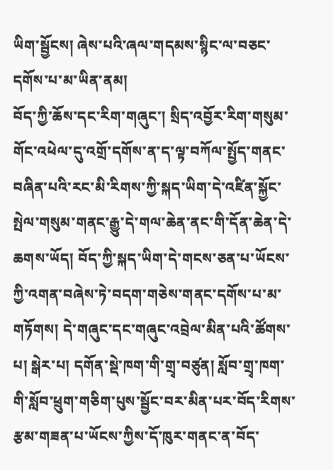ཡིག་སྦྱོངས། ཞེས་པའི་ཞལ་གདམས་སྙིང་ལ་བཅང་དགོས་པ་མ་ཡིན་ནམ།
བོད་ཀྱི་ཆོས་དང་རིག་གཞུང་། སྲིད་འབྱོར་རིག་གསུམ་གོང་འཕེལ་དུ་འགྲོ་དགོས་ན་ད་ལྟ་བཀོལ་སྤྱོད་གནང་བཞིན་པའི་རང་མི་རིགས་ཀྱི་སྐད་ཡིག་དེ་འཛིན་སྐྱོང་སྤེལ་གསུམ་གནང་རྒྱུ་དེ་གལ་ཆེན་ནང་གི་དོན་ཆེན་དེ་ཆགས་ཡོད། བོད་ཀྱི་སྐད་ཡིག་དེ་གངས་ཅན་པ་ཡོངས་ཀྱི་འགན་བཞེས་ཏེ་བདག་གཅེས་གནང་དགོས་པ་མ་གཏོགས། དེ་གཞུང་དང་གཞུང་འབྲེལ་མིན་པའི་ཚོགས་པ། སྒེར་པ། དགོན་སྡེ་ཁག་གི་གྲྭ་བཙུན། སློབ་གྲྭ་ཁག་གི་སློབ་ཕྲུག་གཅིག་པུས་སྦྱོང་བར་མིན་པར་བོད་རིགས་རྩམ་གཟན་པ་ཡོངས་ཀྱིས་དོ་ཁུར་གནང་ན་བོད་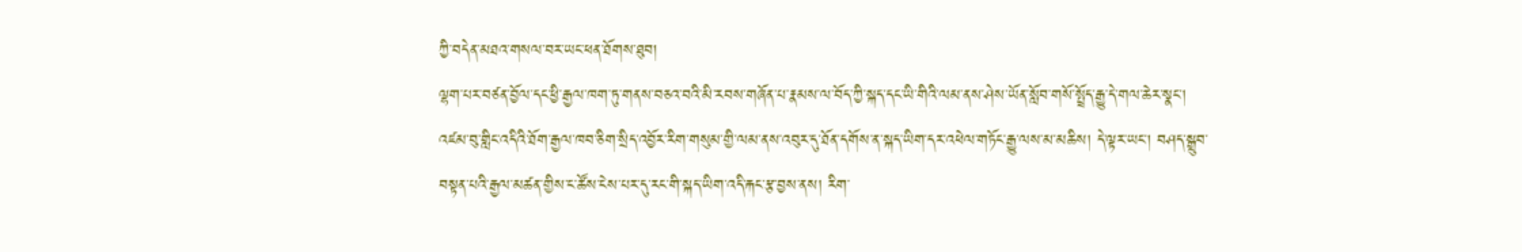ཀྱི་བདེན་མཐའ་གསལ་བར་ཡང་ཕན་ཐོགས་ཐུབ།
ལྷག་པར་བཙན་བྱོལ་དང་ཕྱི་རྒྱལ་ཁག་ཏུ་གནས་བཅའ་བའི་མི་རབས་གཞོན་པ་རྣམས་ལ་བོད་ཀྱི་སྐད་དང་ཡི་གིའི་ལམ་ནས་ཤེས་ཡོན་སློབ་གསོ་སྤྲོད་རྒྱུ་དེ་གལ་ཆེར་སྣང་།
འཛམ་བུ་གླིང་འདིའི་ཐོག་རྒྱལ་ཁབ་ཅིག་སྲིད་འབྱོར་རིག་གསུམ་གྱི་ལམ་ནས་འབུར་དུ་ཐོན་དགོས་ན་སྐད་ཡིག་དར་འཕེལ་གཏོང་རྒྱུ་ལས་མ་མཆིས། དེ་ལྟར་ཡང་། བཤད་སྒྲུབ་བསྟན་པའི་རྒྱལ་མཚན་གྱིས་ང་ཚོས་ངེས་པར་དུ་རང་གི་སྐད་ཡིག་འདི་རྐང་རྩ་བྱས་ནས། རིག་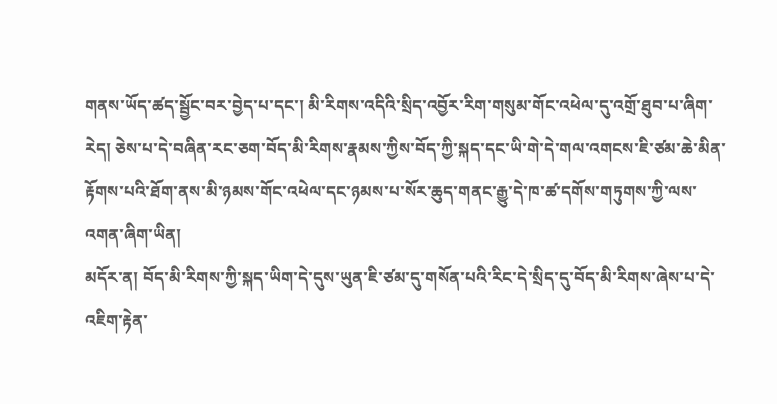གནས་ཡོད་ཚད་སྦྱོང་བར་བྱེད་པ་དང་། མི་རིགས་འདིའི་སྲིད་འབྱོར་རིག་གསུམ་གོང་འཕེལ་དུ་འགྲོ་ཐུབ་པ་ཞིག་རེད། ཅེས་པ་དེ་བཞིན་རང་ཅག་བོད་མི་རིགས་རྣམས་ཀྱིས་བོད་ཀྱི་སྐད་དང་ཡི་གེ་དེ་གལ་འགངས་ཇི་ཙམ་ཆེ་མིན་རྟོགས་པའི་ཐོག་ནས་མི་ཉམས་གོང་འཕེལ་དང་ཉམས་པ་སོར་ཆུད་གནང་རྒྱུ་དེ་ཁ་ཚ་དགོས་གཏུགས་ཀྱི་ལས་འགན་ཞིག་ཡིན།
མདོར་ན། བོད་མི་རིགས་ཀྱི་སྐད་ཡིག་དེ་དུས་ཡུན་ཇི་ཙམ་དུ་གསོན་པའི་རིང་དེ་སྲིད་དུ་བོད་མི་རིགས་ཞེས་པ་དེ་འཇིག་རྟེན་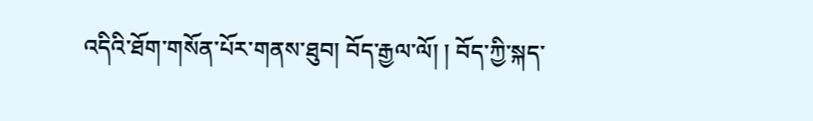འདིའི་ཐོག་གསོན་པོར་གནས་ཐུབ། བོད་རྒྱལ་ལོ། ། བོད་ཀྱི་སྐད་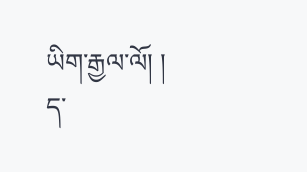ཡིག་རྒྱལ་ལོ། །
ད་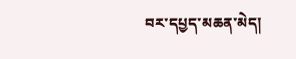བར་དཔྱད་མཆན་མེད།